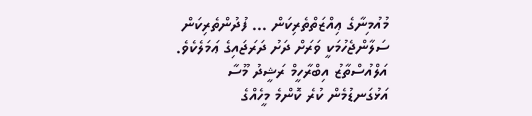މުއުމިނާގެ ޢިއްޒަތްތެރިކަން ... ފުދުންތެރިކަން
ސަލާންޖެހުމަކީ ވަރަށް ދަށު ދަރަޖައިގެ ޢަމަލެކެވެ.
އަލްއުސްތާޒު އިބްރާހީމް ރަޝީދު މޫސާ
އަޅުގަނޑުމެން ކުރެ ކޮންމެ މީހެއްގެ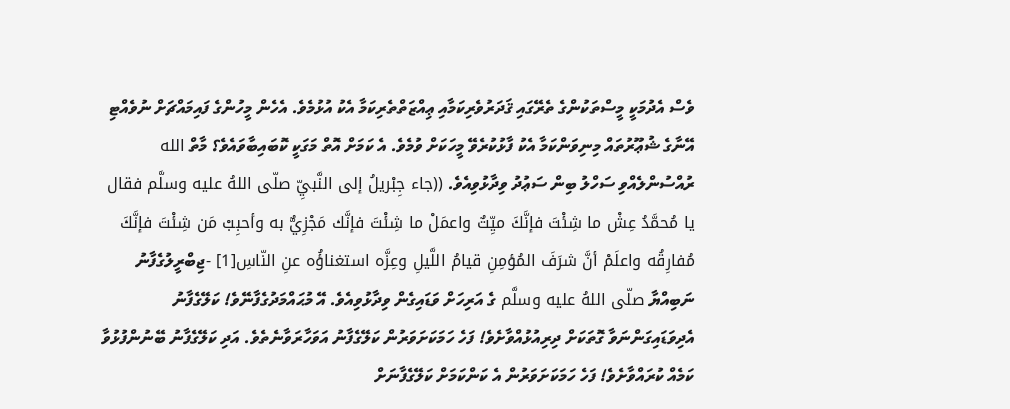ވެސް އެދުމަކީ މީސްތަކުންގެ ތެރޭގައި ޤަދަރުވެރިކަމާއި ޢިއްޒަތްތެރިކަމާ އެކު އުޅުމެވެ. އެހެން މީހުންގެ ފައިމައްޗަށް ނުވެއްޓި އޭނާގެ ޝުޢޫރުތައް މިނިވަންކަމާ އެކު ފާޅުކުރެވޭ މީހަކަށް ވުމެވެ. އެ ކަމަށް އޮތް މަގަކީ ކޮބައިބާވައެވެ؟ މާތް الله ރުއްސުންލެއްވި ސަހްލު ބިން ސަޢުދު ވިދާޅުވިއެވެ. ((جاء جِبْريلُ إلى النَّبيِّ صلّى اللهُ عليه وسلَّم فقال يا مُحمَّدُ عِشْ ما شِئْتَ فإنَّكَ ميِّتٌ واعمَلْ ما شِئْتَ فإنَّك مَجْزِيٌّ به وأحبِبْ مَن شِئْتَ فإنَّكَ مُفارِقُه واعلَمْ أنَّ شرَفَ المُؤمِنِ قيامُ اللَّيلِ وعِزَّه استغناؤُه عنِ النّاسِ[1] -ޖިބްރީލުގެފާނު ނަބިއްޔާ صلّى اللهُ عليه وسلَّم ގެ އަރިހަށް ވަޑައިގެން ވިދާޅުވިއެވެ. އޭ މުޙައްމަދުގެފާނޭވެ! ކަލޭގެފާނު އެދިވަޑައިގަންނަވާ ގޮތަކަށް ދިރިއުޅުއްވާށެވެ! ފަހެ ހަމަކަށަވަރުން ކަލޭގެފާނު އަވަހާރަވާނެތެވެ. އަދި ކަލޭގެފާނު ބޭނުންފުޅުވާ ކަމެއް ކުރައްވާށެވެ! ފަހެ ހަމަކަށަވަރުން އެ ކަންކަމަށް ކަލޭގެފާނަށް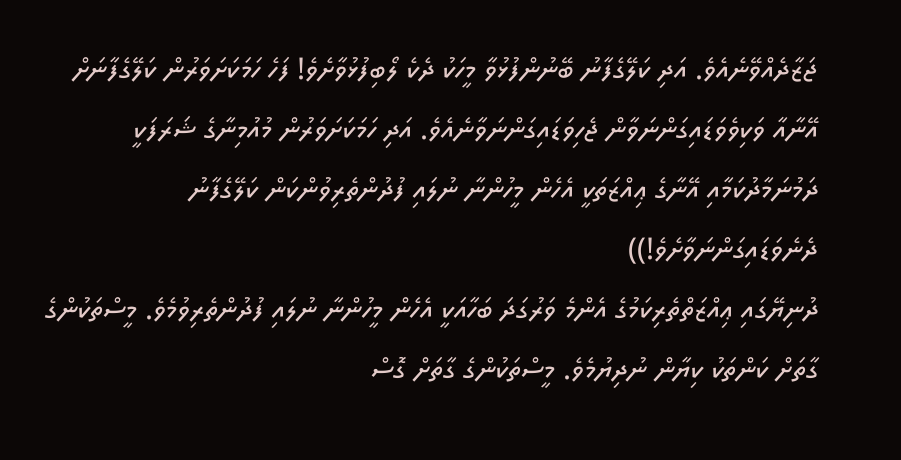ޖަޒާދެއްވޭނެއެވެ. އަދި ކަލޭގެފާނު ބޭނުންފުޅުވާ މީހަކު ދެކެ ލޯބިފުޅުވާށެވެ! ފަހެ ހަމަކަށަވަރުން ކަލޭގެފާނަށް އޭނާއާ ވަކިވެވަޑައިގަންނަވާން ޖެހިވަޑައިގަންނަވާނެއެވެ. އަދި ހަމަކަށަވަރުން މުއުމިނާގެ ޝަރަފަކީ ދަމުނަމާދުކަމާއި އޭނާގެ ޢިއްޒަތަކީ އެހެން މީހުންނާ ނުލައި ފުދުންތެރިވުންކަން ކަލޭގެފާނު ދެނެވަޑައިގަންނަވާށެވެ!))
ދުނިޔޭގައި ޢިއްޒަތްތެރިކަމުގެ އެންމެ ވަރުގަދަ ބަހާއަކީ އެހެން މީހުންނާ ނުލައި ފުދުންތެރިވުމެވެ. މީސްތަކުންގެ ގާތަށް ކަންތަކު ކިޔާން ނުދިޔުމެވެ. މީސްތަކުންގެ ގާތަށް ގޮސް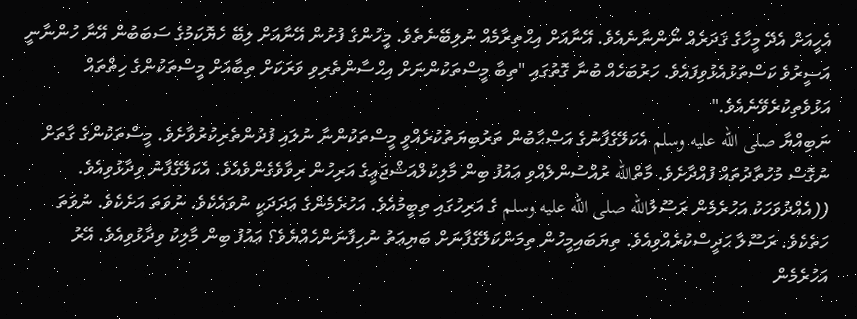އެހީއަށް އެދޭ މީހާގެ ޤަދަރެއް ނޯންނާނެއެވެ. އޭނާއަށް އިޙްތިރާމެއް ނުލިބޭނެތެވެ. މީހުންގެ ފުށުން އޭނާއަށް ލިބޭ ހެޔޮކަމުގެ ސަބަބުން އޭނާ ހުންނާނީ އަސީރުވެ ކަސްތަޅުއެޅުވިފައެވެ. ހަރުބަހެއް ބުނާ ގޮތުގައި "ތިބާ މީސްތަކުންނަށް އިޙްސާންތެރިވި ވަރަކަށް ތިބާއަށް މީސްތަކުންގެ ހިތްތައް އަޅުވެތިކުރެވޭނެއެވެ."
ނަބިއްޔާ صلى الله عليه وسلم އެކަލޭގެފާނުގެ އަޞްޙާބުން ތަރުބިޔަތުކުރެއްވީ މީސްތަކުންނާ ނުލައި ފުދުންތެރިކުރުވާށެވެ. މީސްތަކުންގެ ގާތަށް ނުގޮސް މުހުތާދުތައް ފުއްދާށެވެ. މާތްالله ރުއްސުންލެއްވި ޢައުފު ބިން މާލިކުލްއަޝްޖަޢީގެ އަރިހުން ރިވާވެގެންވެއެވެ. އެކަލޭގެފާނު ވިދާޅުވިއެވެ. ((އެއްދުވަހަކު އަހުރެމެން ރަސޫލުالله صلى الله عليه وسلم ގެ އަރިހުގައި ތިބީމުއެވެ. އަހުރެމެންގެ ޢަދަދަކީ ނުވައެކެވެ. ނުވަތަ އަށެކެވެ. ނުވަތަ ހަތެކެވެ. ރަސޫލާ ޙަދީސްކުރެއްވިއެވެ. ތިޔަބައިމީހުން ތިމަންކަލޭގެފާނަށް ބަޔިޢަތު ނުހިފާނަންހެއްޔެވެ؟ ޢައުފު ބިން މާލިކު ވިދާޅުވިއެވެ. އޭރު  އަހުރެމެން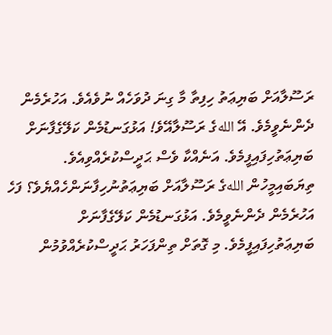ރަސޫލާއަށް ބަޔިޢަތު ހިފިތާ މާ ގިނަ ދުވަހެއް ނުވެއެވެ. އަހުރެމެން ދެންނެވީމެވެ. އޭ اللهގެ ރަސޫލާއޭވެ! އަޅުގަނޑުމެން ކަލޭގެފާނަށް ބަޔިޢަތުހިފައިފީމެވެ. އަނެއްކާ ވެސް ޙަދީސްކުރެއްވިއެވެ. ތިޔަބައިމީހުން اللهގެ ރަސޫލާއަށް ބަޔިޢަތުނުހިފާނަންހެއްޔެވެ؟ ފަހެ އަހުރެމެން ދެންނެވީމެވެ. އަޅުގަނޑުމެން ކަލޭގެފާނަށް ބަޔިޢަތުހިފައިފީމެވެ. މި ގޮތަށް ތިންފަހަރު ޙަދީސްކުރެއްވުމުން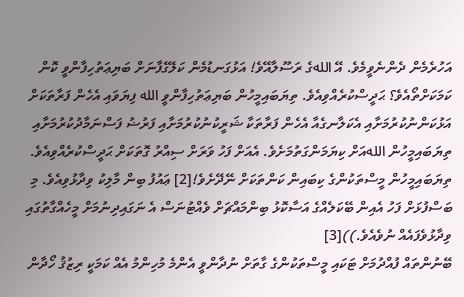އަހުރެމެން ދެންނެވީމެވެ. އޭ اللهގެ ރަސޫލާއޭވެ! އަޅުގަނޑުމެން ކަލޭގެފާނަށް ބަޔިޢަތުހިފާންވީ ކޮން ކަމަކަށްތޯއެވެ؟ ޙަދީސްކުރެއްވިއެވެ. ތިޔަބައިމީހުން ބަޔިޢަތުހިފާންވީ الله ފިޔަވައި އެހެން ފަރާތަކަށް އަޅުކަންނުކުރުމަށާއި އެކަލާނގެއާ އެހެން ފަރާތަކާ ޝަރީކުނުކުރުމަށާއި ފަރުޟު ފަސްނަމާދުކުރުމަށާއި ތިޔަބައިމީހުން اللهއަށް ކިޔަމަންގަތުމަށެވެ. އެއަށް ފަހު ވަރަށް ސިއްރު ގޮތަކަށް ޙަދީސްކުރެއްވިއެވެ. ތިޔަބައިމީހުން މީސްތަކުންގެ ކިބައިން ކަންތަކަށް ނޭދޭށެވެ![2] ޢައުފު ބިން މާލިކު ވިދާޅުވިއެވެ. މި ބަސްފުޅަށް ފަހު އެއިން ބޭކަލެއްގެ އަސާކޮޅު ބިންމައްޗަށް ވެއްޓުނަސް އެ ނަގައިދިނުމަށް މީހެއްގާތުގައި ވިދާޅުވެފައެއް ނުވެއެވެ.))[3]
ބޭނުންތައް ފުއްދުމަށް ޓަކައި މީސްތަކުންގެ ގާތަށް ނުދާންވީ އެންމެ މުހިންމު އެއް ކަމަކީ ރިޒުޤު ހޯދާން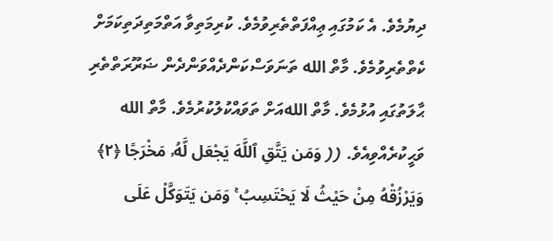ދިޔުމެވެ. އެ ކަމުގައި ޢިއްފަތްތެރިވުމެވެ. ކުރިމަތިވާ އަތްމަތިދަތިކަމަށް ކެތްތެރިވުމެވެ. މާތް الله ތަނަވަސްކަންދެއްވަންދެން ޟަރޫރަތްތެރި ޙާލަތުގައި އުޅުމެވެ. މާތް اللهއަށް ތަވައްކުލުކުރުމެވެ. މާތް الله ވަޙީކުރެއްވިއެވެ. (( وَمَن يَتَّقِ ٱللَّهَ يَجْعَل لَّهُۥ مَخْرَجًا ﴿٢﴾ وَيَرْزُقْهُ مِنْ حَيْثُ لَا يَحْتَسِبُ ۚ وَمَن يَتَوَكَّلْ عَلَى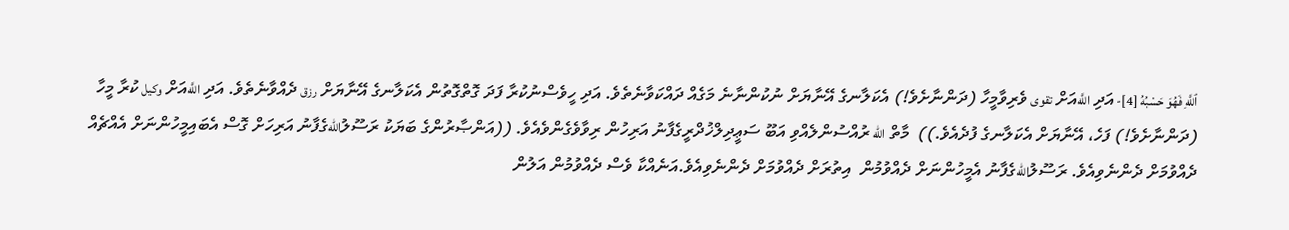ٱللَّهِ فَهُوَ حَسْبُهُ [4]- އަދި اللَّهއަށް تقوى ވެރިވާމީހާ (ދަންނާށެވެ!) އެކަލާނގެ އޭނާޔަށް ނުކުންނާނެ މަގެއް ދައްކަވާނެތެވެ. އަދި ހީވެސްނުކުރާ ފަދަ ގޮތްގޮތުން އެކަލާނގެ އޭނާޔަށް رزق ދެއްވާނެތެވެ. އަދި اللَّهއަށް وكيل ކުރާ މީހާ (ދަންނާށެވެ!) ފަހެ، އޭނާޔަށް އެކަލާނގެ ފުދެއެވެ.))  މާތް الله ރުއްސުންލެއްވި އަބޫ ސަޢީދިލްޚުދްރީގެފާނު އަރިހުން ރިވާވެގެންވެއެވެ. ((އަންޞާރުންގެ ބަޔަކު ރަސޫލުاللهގެފާނު އަރިހަށް ގޮސް އެބައިމީހުންނަށް އެއްޗެއް ދެއްވުމަށް ދެންނެވިއެވެ. ރަސޫލުاللهގެފާނު އެމީހުންނަށް ދެއްވުމުން  އިތުރަށް ދެއްވުމަށް ދެންނެވިއެވެ.އަނެއްކާ ވެސް ދެއްވުމުން އަލުން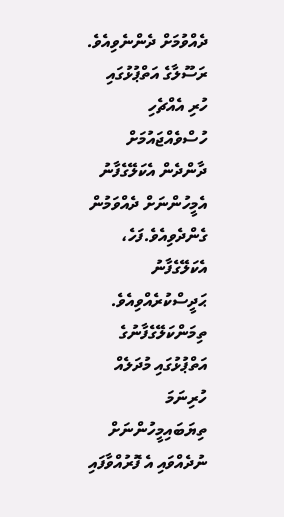ދެއްވުމަށް ދެންނެވިއެވެ. ރަސޫލާގެ އަތްޕުޅުގައި ހުރި އެއްޗެހި ހުސްވެއްޖައުމަށް ދާންދެން އެކަލޭގެފާނު އެމީހުންނަށް ދެއްވަމުން ގެންދެވިއެވެ.ފަހެ،  އެކަލޭގެފާނު ޙަދީސްކުރެއްވިއެވެ. ތިމަންކަލޭގެފާނުގެ އަތްޕުޅުގައި މުދަލެއް ހުރިނަމަ ތިޔަބައިމީހުންނަށް ނުދެއްވައި އެ ފޮރުއްވާފައި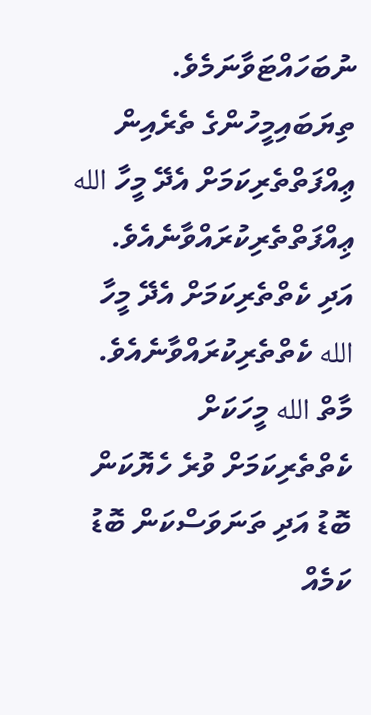ނުބަހައްޓަވާނަމެވެ. ތިޔަބައިމީހުންގެ ތެރެއިން ޢިއްފަތްތެރިކަމަށް އެދޭ މީހާ الله ޢިއްފަތްތެރިކުރައްވާނެއެވެ. އަދި ކެތްތެރިކަމަށް އެދޭ މީހާ الله ކެތްތެރިކުރައްވާނެއެވެ. މާތް الله މީހަކަށް ކެތްތެރިކަމަށް ވުރެ ހެޔޮކަން ބޮޑު އަދި ތަނަވަސްކަން ބޮޑު ކަމެއް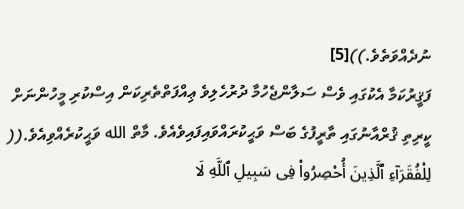ނުދެއްވަތެވެ.))[5]
ފަޤީރުކަމާ އެކުގައި ވެސް ސަލާންޖެހުމާ ދުރުހެލިވެ ޢިއްފަތްތެރިކަން އިސްކުރި މީހުންނަށް ކީރިތި ޤުރްއާނުގައި ތާރީފުގެ ބަސް ވަޙީކުރައްވައިފައިވެއެވެ. މާތް الله ވަޙީކުރެއްވިއެވެ.(( لِلْفُقَرَآءِ ٱلَّذِينَ أُحْصِرُوا۟ فِى سَبِيلِ ٱللَّهِ لَا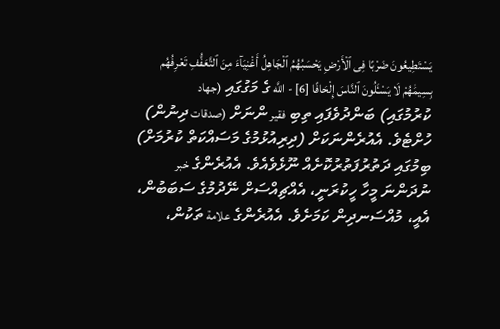يَسْتَطِيعُونَ ضَرْبًا فِى ٱلْأَرْضِ يَحْسَبُهُمُ ٱلْجَاهِلُ أَغْنِيَآءَ مِنَ ٱلتَّعَفُّفِ تَعْرِفُهُم بِسِيمَٰهُمْ لَا يَسْـَٔلُونَ ٱلنَّاسَ إِلْحَافًا [6] - اللَّه ގެ މަގުގައި (جهاد ކުރުމުގައި) ބަންދުވެފައި ތިބި فقير ންނަށް (صدقات ދިނުން) ހުށްޓެވެ. އެއުރެންނަކަށް (ދިރިއުޅުމުގެ މަސައްކަތް ކުރުމަށް) ބިމުގައި ދަތުރުފަތުރުކޮށެއް ނޫޅެވެއެވެ. އެއުރެންގެ خبر ނުދަންނަ މީހާ ހީކުރަނީ، އެއްޗިއްސަށް ނޭދުމުގެ ސަބަބުން، އެއީ، މުއްސަނދިން ކަމަށެވެ. އެއުރެންގެ علامة ތަކުން،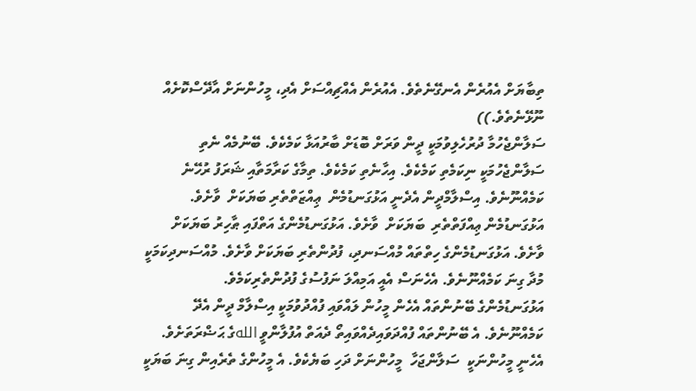ތިބާޔަށް އެއުރެން އެނގޭނެތެވެ. އެއުރެން އެއްޗިއްސަށް އެދި، މީހުންނަށް އާދޭސްކޮށެއް ނޫޅޭނެތެވެ.))
ސަލާންޖެހުމާ ދުރުހެލިވުމަކީ ދީން ވަރަށް ބޮޑަށް ބާރުއަޅާ ކަމެކެވެ. ބޭނުމެއް ނެތި ސަލާންޖެހުމަކީ ނިކަމެތި ކަމެކެވެ. އިހާނެތި ކަމެކެވެ. ތިމާގެ ކަރާމަތާއި ޝަރަފު ރުހޭނެ ކަމެއްނޫނެވެ. އިސްލާމްދީން އެދެނީ އަޅުގަނޑުމެން  ޢިއްޒަތްތެރި ބަޔަކަށް  ވާށެވެ. އަޅުގަނޑުމެން ޢިއްފަތްތެރި  ބަޔަކަށް  ވާށެވެ. އަޅުގަނޑުމެންގެ އަތްފައި ޠާހިރު ބަޔަކަށް ވާށެވެ. އަޅުގަނޑުމެންގެ ހިތްތައް މުއްސަނދި، ފުދުންތެރި ބަޔަކަށް ވާށެވެ. މުއްސަނދިކަމަކީ މުދާ ގިނަ ކަމެއްނޫނެވެ. އެހެނަސް އެއީ އަމިއްލަ ނަފުސުގެ ފުދުންތެރިކަމެވެ.
އަޅުގަނޑުމެންގެ ބޭނުންތައް އެހެން މީހުން ލައްވައި ފުއްދުވުމަކީ އިސްލާމް ދީން އެދޭ ކަމެއްނޫނެވެ. އެ ބޭނުންތައް ފުއްދަވައިދެއްވައިތޯ ދެއަތް އުފުލާންވީ اللهގެ ޙަޟްރަތަށެވެ. އެހެނީ މީހުންނަކީ  ސަލާންޖަހާ  މީހުންނަށް ދަހި ބަޔެކެވެ. އެ މީހުންގެ ތެރެއިން ގިނަ ބަޔަކީ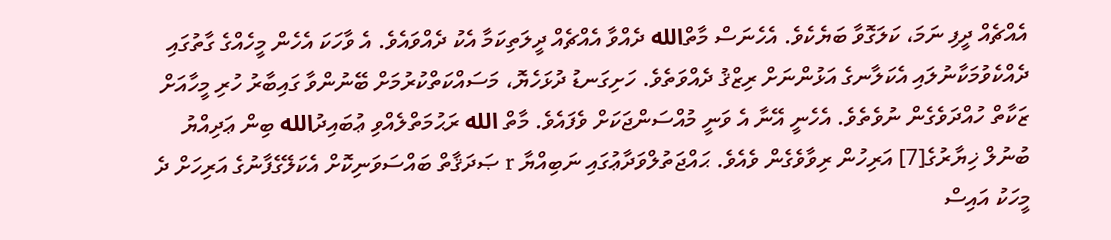އެއްޗެއް ދީފި ނަމަ، ކަލަގޮވާ ބަޔެކެވެ. އެހެނަސް މާތްالله ދެއްވާ އެއްޗެއް ދީލަތިކަމާ އެކު ދެއްވައެވެ. އެ ވާހަކަ އެހެން މީހެއްގެ ގާތުގައި ދެއްކެވުމަކާނުލައި އެކަލާނގެ އަޅުންނަށް ރިޒްޤު ދެއްވަތެވެ. ހަށިގަނޑު ދުޅަހެޔޮ، މަސައްކަތްކުރުމަށް ބޭނުންވާ ގައިބާރު ހުރި މީހާއަށް ޒަކާތް ހުއްދަވެގެން ނުވެތެވެ. އެހެނީ އޭނާ އެ ވަނީ މުއްސަންޖަކަށް ވެފައެވެ. މާތް الله ރަޙުމަތްލެއްވި ޢުބައިދުالله ބިން ޢަދިއްޔު ބުނުލް ޚިޔާރުގެ[7] އަރިހުން ރިވާވެގެން ވެއެވެ. ޙައްޖަތުލްވަދާޢުގައި ނަބިއްޔާ r ޞަދަޤާތް ބައްސަވަނިކޮށް އެކަލޭގެފާނުގެ އަރިހަށް ދެ މީހަކު އައިސް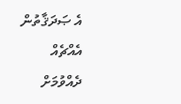އެ ޞަދަޤާތުން އެއްޗެއް ދެއްވުމަށް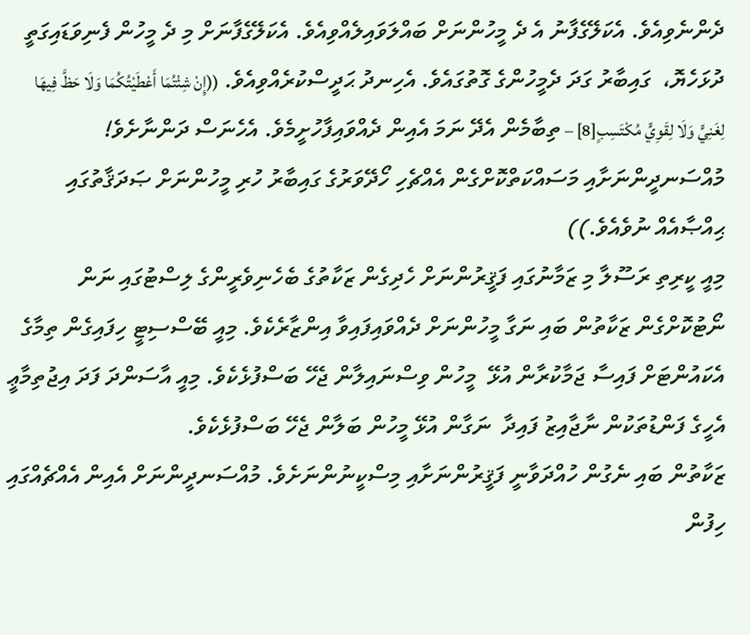ދެންނެވިއެވެ. އެކަލޭގެފާނު އެ ދެ މީހުންނަށް ބައްލަވައިލެއްވިއެވެ. އެކަލޭގެފާނަށް މި ދެ މީހުން ފެނިވަޑައިގަތީ ދުޅަހެޔޮ،  ގައިބާރު ގަދަ ދެމީހުންގެ ގޮތުގައެވެ. އެހިނދު ޙަދީސްކުރެއްވިއެވެ. ((إِنْ شِئْتُمَا أَعْطَيْتُكُمَا وَلَا حَظَّ فِيهَا لِغَنِيٍّ وَلَا لِقَوِيٍّ مُكْتَسِبٍ[8] – ތިބާމެން އެދޭ ނަމަ އެއިން ދެއްވައިފާހުށީމެވެ. އެހެނަސް ދަންނާށެވެ! މުއްސަނދީންނަށާއި މަސައްކަތްކޮށްގެން އެއްޗެހި ހޯދޭވަރުގެ ގައިބާރު ހުރި މީހުންނަށް ޞަދަޤާތުގައި ޙިއްޞާއެއް ނުވެއެވެ.))
މިއީ ކީރިތި ރަސޫލާ މި ޒަމާނުގައި ފަޤީރުންނަށް ހެދިގެން ޒަކާތުގެ ބެހެނިވެރީންގެ ލިސްޓުގައި ނަން ނޯޓުކޮށްގެން ޒަކާތުން ބައި ނަގާ މީހުންނަށް ދެއްވައިފައިވާ އިންޒާރެކެވެ. މިއީ ބޭސްސިޓީ ހިފައިގެން ތިމާގެ އެކައުންޓަށް ފައިސާ ޖަމާކުރާން އުޅޭ  މީހުން ވިސްނައިލާން ޖެހޭ ބަސްފުޅެކެވެ. މިއީ އާސަންދަ ފަދަ އިޖުތިމާޢީ އެހީގެ ފަންޑުތަކުން ނާޖާއިޒު ފައިދާ  ނަގާން އުޅޭ މީހުން ބަލާން ޖެހޭ ބަސްފުޅެކެވެ.
ޒަކާތުން ބައި ނެގުން ހުއްދަވާނީ ފަޤީރުންނަށާއި މިސްކީނުންނަށެވެ. މުއްސަނދީންނަށް އެއިން އެއްޗެއްގައި ހިފުން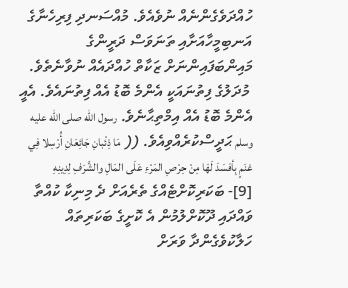ހުއްދަވެގެންނެއް ނުވެއެވެ. މުއްސަނދި ފިރިހެނާގެ އަނބިމީހާއަށާއި ތަނަވަސް ދަރީންގެ މައިންބަފައިންނަށް ޒަކާތް ހުއްދައެއް ނުވާނެތެވެ.
 މުދަލުގެ ފިތުނައަކީ އެންމެ ބޮޑު އެއް ފިތުނައެވެ. އެއީ އެންމެ ބޮޑު އެއް އިމްތިޙާނެވެ. رسول الله صلى الله عليه وسلم ޙަދީސްކުރެއްވިއެވެ. (( مَا ذِئْبانِ جَائِعَانِ أُرْسِلا فِي غنَمٍ بِأفسَدَ لَهَا مِنْ حِرْصِ المَرْءِ عَلَى المَالِ والشَّرَفِ لِدِينِهِ [9]- ބަކަރިކޮށްޓެއްގެ ތެރެއަށް ދެ މިނިކާ ކުއްތާ ވައްދައި ދޫކޮށްލުމުން އެ ކޮށީގެ ބަކަރިތައް ހަލާކުވެގެންދާ ވަރަށް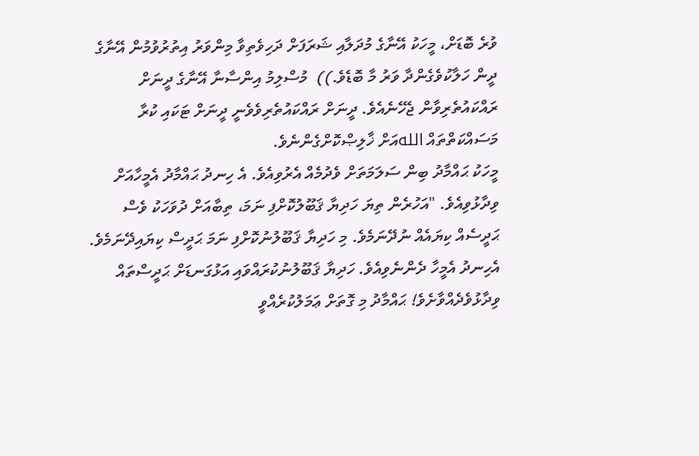ވުރެ ބޮޑަށް، މީހަކު އޭނާގެ މުދަލާއި ޝަރަފަށް ދަހިވެތިވާ މިންވަރު އިތުރުވުމުން އޭނާގެ ދީން ހަލާކުވެގެންދާ ވަރު މާ ބޮޑެވެ.))  މުސްލިމު އިންސާނާ އޭނާގެ ދީނަށް ރައްކައުތެރިވާން ޖެހޭނެއެވެ. ދީނަށް ރައްކައުތެރިވެވެނީ ދީނަށް ޓަކައި ކުރާ މަސައްކަތްތައް اللهއަށް ޚާލިޞްކޮށްގެންނެވެ.
މީހަކު ޙައްމާދު ބިން ސަލަމަތަށް ވެދުމެއް އެރުވިއެވެ. އެ ހިނދު ޙައްމާދު އެމީހާއަށް ވިދާޅުވިއެވެ. "އަހުރެން ތިޔަ ހަދިޔާ ޤަބޫލުކޮށްފި ނަމަ، ތިބާއަށް ދުވަހަކު ވެސް ޙަދީސެއް ކިޔައެއް ނުދޭނަމެވެ. މި ހަދިޔާ ޤަބޫލުނުކޮށްފި ނަމަ ޙަދީސް ކިޔައިދޭނަމެވެ. އެހިނދު އެމީހާ ދެންނެވިއެވެ. ހަދިޔާ ޤަބޫލުނުކުރައްވައި އަޅުގަނޑަށް ޙަދީސްތައް ވިދާޅުވެދެއްވާށެވެ! ޙައްމާދު މި ގޮތަށް ޢަމަލުކުރެއްވީ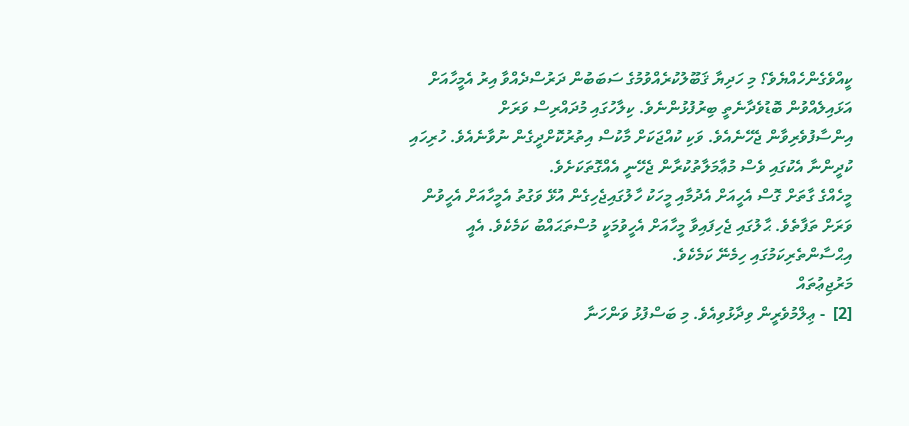ކީއްވެގެންހެއްޔެވެ؟ މި ހަދިޔާ ޤަބޫލުކުރެއްވުމުގެ ސަބަބުން ދަރުސްދެއްވާ އިރު އެމީހާއަށް އަޅައިލެއްވުން ބޮޑުވެދާނެތީ ބިރުފުޅުންނެވެ. ކިލާހުގައި މުދައްރިސް ވަރަށް އިންސާފުވެރިވާން ޖެހޭނެއެވެ. ވަކި ކުއްޖަކަށް މާކުސް އިތުރުކޮށްދީގެން ނުވާނެއެވެ. ހުރިހައި ކުދީންނާ އެކުގައި ވެސް މުޢާމަލާތުކުރާން ޖެހޭނީ އެއްގޮތަކަށެވެ.
މީހެއްގެ ގާތަށް ގޮސް އެހީއަށް އެދުމާއި މީހަކު ހާލުގައިޖެހިގެން އުޅޭ ވަގުތު އެމީހާއަށް އެހީވުން ވަރަށް ތަފާތެވެ. ޙާލުގައި ޖެހިފައިވާ މީހާއަށް އެހީވުމަކީ މުސްތަޙައްބު ކަމެކެވެ. އެއީ އިޙްސާންތެރިކަމުގައި ހިމެނޭ ކަމެކެވެ.
މަރުޖިޢުތައް
[2]  - ޢިލްމުވެރީން ވިދާޅުވިއެވެ. މި ބަސްފުޅު ވަންހަނާ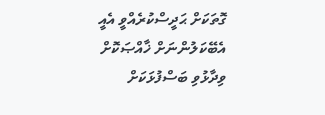ގޮތަކަށް ޙަދީސްކުރެއްވީ އެއީ އެބޭކަލުންނަށް ޚާއްޞަކޮށް ވިދާޅުވި ބަސްފުޅަކަށް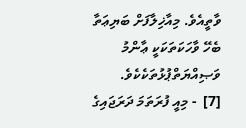ވާތީއެވެ. މިއާޚިލާފަށް ބަޔިޢަތާ ބެހޭ ވާހަކަތަކަކީ ޢާންމު ވަޞިއްޔަތްޕުޅުތަކެކެވެ.
[7]  - މިއީ ފުރަތަމަ ދަރަޖައިގެ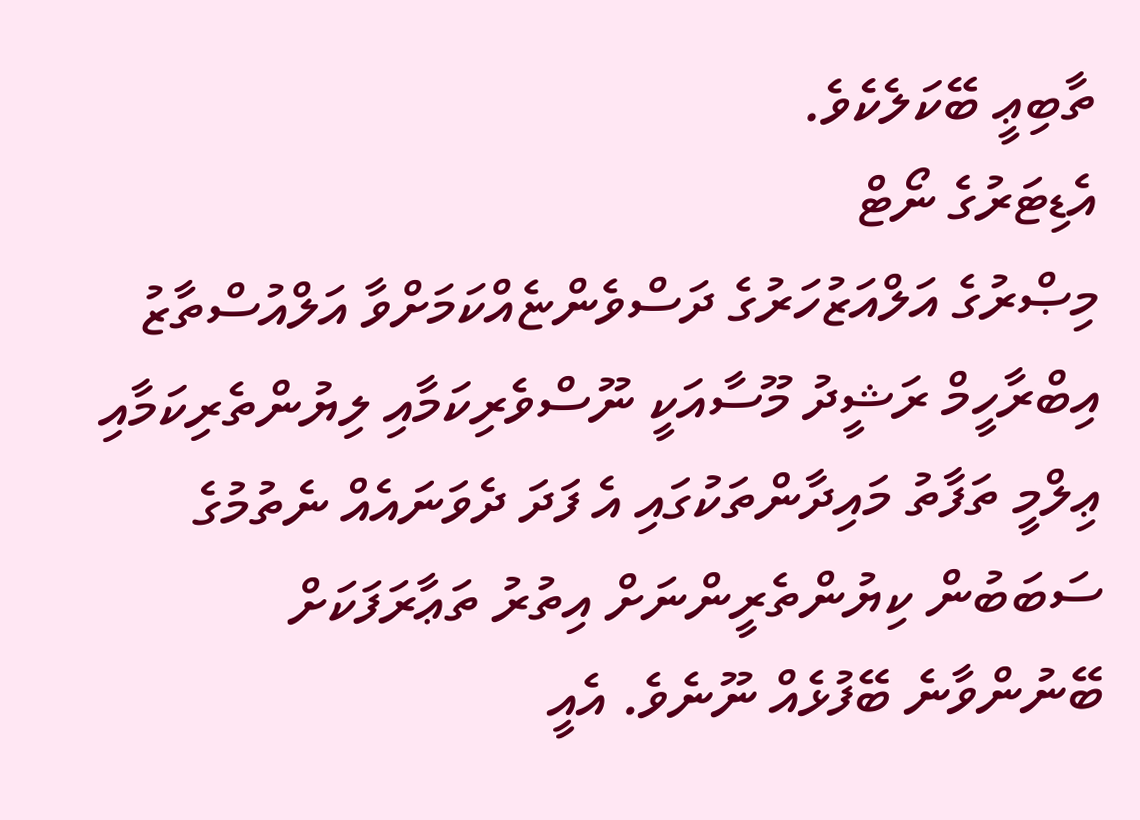ތާބިޢީ ބޭކަލެކެވެ.
އެޑިޓަރުގެ ނޯޓް
މިޞްރުގެ އަލްއަޒުހަރުގެ ދަސްވެންޏެއްކަމަށްވާ އަލްއުސްތާޒު އިބްރާހީމް ރަޝީދު މޫސާއަކީ ނޫސްވެރިކަމާއި ލިޔުންތެރިކަމާއި ޢިލްމީ ތަފާތު މައިދާންތަކުގައި އެ ފަދަ ދެވަނައެއް ނެތުމުގެ ސަބަބުން ކިޔުންތެރީންނަށް އިތުރު ތަޢާރަފަކަށް ބޭނުންވާނެ ބޭފުޅެއް ނޫނެވެ. އެއީ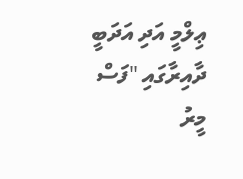ޢިލްމީ އަދި އަދަބީ ދާއިރާގައި "ފަސް މީރު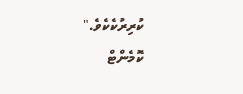ކުރިރުކެކެވެ."
ކޮމެންޓް